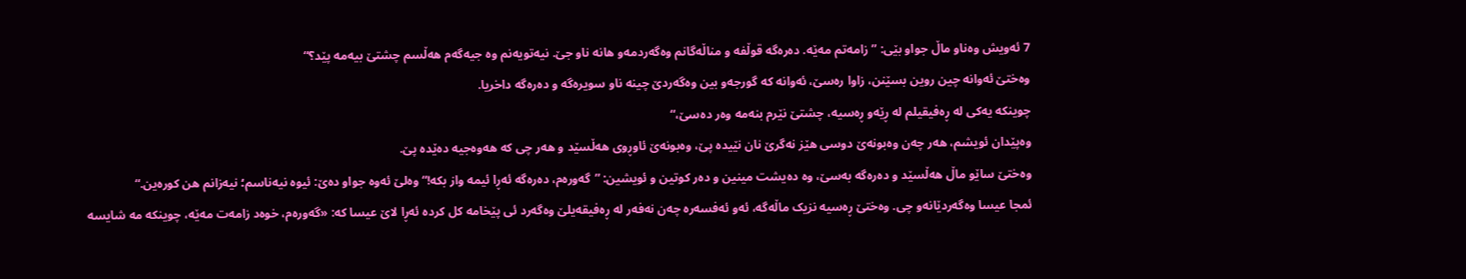7 ئەویش وەناو ماڵ جواو بێی: ”زامەتم مەێه. دەرەگه قوڵفه و مناڵەگانم وەگەردمەو هانه ناو جێ. نیەتویەنم وه جیەگەم هەڵسم چشتێ بیەمه پێد؟“
وەختێ ئەوانه چین روین بسێنن، زاوا رەسێ، ئەوانه که گورجەو بین وەگەردێ چینه ناو سویرەگه و دەرەگه داخریا.
چوینکه یەکی له ڕەفیقیلم له ڕێەو ڕەسیه، چشتێ نێرم بنەمه وەر دەسێ،“
وەپێدان ئویشم، هەر چەن وەبونەێ دوسی هێز نەگرێ نان نێیده پێ، وەبونەێ ئاوڕوی هەڵسێد و هەر چی که هەوەجیه دەێده پێ.
وەختێ ساێو ماڵ هەڵسێد و دەرەگه بەسێ، وه دەیشت مینین و دەر کوتین و ئویشین: ”گەورەم، دەرەگه ئەڕا ئیمه واز بکه!“ وەلێ ئەوه جواو دەێ: ئیوه نیەناسم؛ نیەزانم هن کورەین.“
ئمجا عیسا وەگەردێانەو چی. وەختێ ڕەسیه نزیک ماڵەگه، ئەو ئەفسەره چەن نەفەر له ڕەفیقەیلێ وەگەرد ئی پێخامه کل کرده ئەڕا لاێ عیسا که: «گەورەم، خوەد زامەت مەێه، چوینکه مه شایسه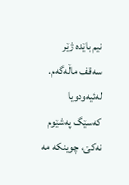نیم باێده ژێر سەقف ماڵەگەم.
لەئیەودویا کەسێگ پەشێوم نەکێ، چوینکه مه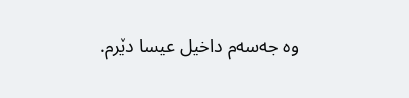وه جەسەم داخیل عیسا دێرم.